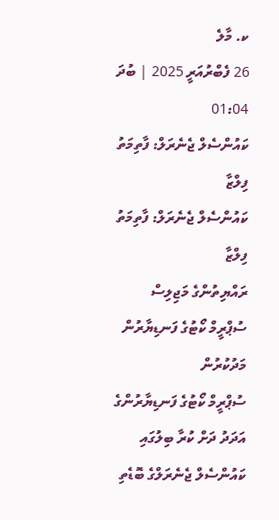ކ. މާލެ
26 ފެބްރުއަރީ 2025 | ބުދަ 01:04
ކައުންސެލް ޖެނެރަލް: ފާތިމަތު ފިލްޒާ
ކައުންސެލް ޖެނެރަލް: ފާތިމަތު ފިލްޒާ
ރައްޔިތުންގެ މަޖިލިސް
ސުޕްރީމް ކޯޓުގެ ފަނޑިޔާރުން މަދުކުރުން
ސުޕްރީމް ކޯޓުގެ ފަނޑިޔާރުންގެ އަދަދު ދަށް ކުރާ ބިލުގައި ކައުންސެލް ޖެނެރަލްގެ ބޮޑެތި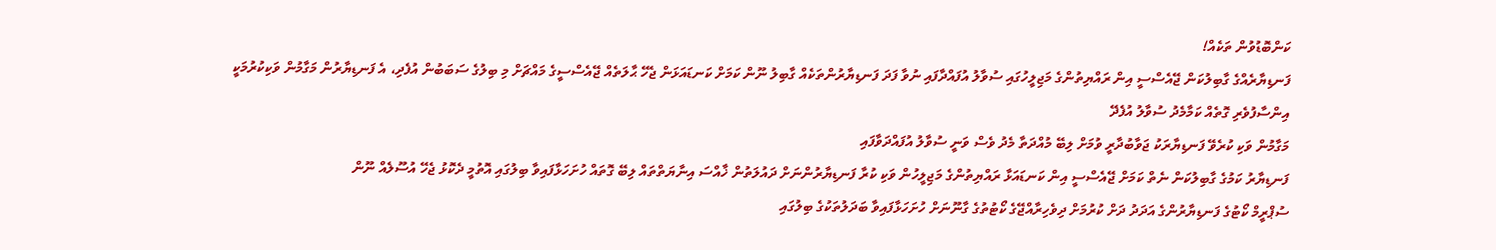ކަންބޮޑުވުން ތަކެއް!
ފަނޑިޔާރެއްގެ ގާބިލުކަން ޖޭއެސްސީ އިން ރައްޔިތުންގެ މަޖިލީހުގައި ސުވާލު އުފައްދާފައި ނުވާ ފަދަ ފަނޑިޔާރުންތަކެއް ގާބިލު ނޫން ކަމަށް ކަނޑައަޅަން ޖެހޭ ޙާލަތެއް ޖޭއެސްސީގެ މައްޗަށް މި ބިލުގެ ސަބަބުން އުފެދި، އެ ފަނޑިޔާރުން މަގާމުން ވަކިކުރުމަކީ އިންސާފުވެރި ގޮތެއް ކަމާމެދު ސުވާލު އުފެދޭ
މަގާމުން ވަކި ކުރެވޭ ފަނޑިޔާރަކު ޖަވާބުދާރީ ވުމަށް ލިބޭ މުއްދަތާ މެދު ވެސް ވަނީ ސުވާލު އުފައްދަވާފައި
ފަނޑިޔާރު ކަމުގެ ގާބިލުކަން ނެތް ކަމަށް ޖޭއެސްސީ އިން ކަނޑައަޅާ ރައްޔިތުންގެ މަޖިލީހުން ވަކި ކުރާ ފަނޑިޔާރުންނަށް ދައުލަތުން ޚާއްސަ އިނާޔަތްތައް ލިބޭ ގޮތައް ހުށަހަޅާފައިވާ ބިލުގައި އޮތުމީ ދެކޮޅު ޖެހޭ އުސޫލެއް ނޫން
ސުޕްރީމް ކޯޓުގެ ފަނޑިޔާރުންގެ އަދަދު ދަށް ކުރުމަށް ދިވެހިރާއްޖޭގެ ކޯޓުތުގެ ގާނޫނަށް ހުށަހަޅާފައިވާ ބަދަލުތަކުގެ ބިލުގައި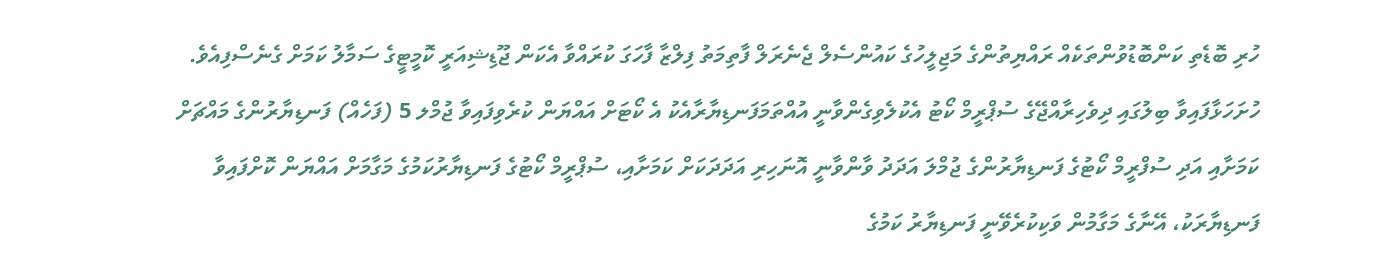ހުރި ބޮޑެތި ކަންބޮޑުވުންތަކެއް ރައްޔިތުންގެ މަޖިލީހުގެ ކައުންސެލް ޖެނެރަލް ފާތިމަތު ފިލްޒާ ފާހަގަ ކުރައްވާ އެކަން ޖޫޑިޝިއަރީ ކޮމީޓީގެ ސަމާލު ކަމަށް ގެނެސްފިއެވެ.
ހުށަހަޅާފައިވާ ބިލުގައި ދިވެހިރާއްޖޭގެ ސުޕްރީމް ކޯޓު އެކުލެވިގެންވާނީ އުއްތަމަފަނޑިޔާރާއެކު އެ ކޯޓަށް އައްޔަން ކުރެވިފައިވާ ޖުމްލ 5 (ފަހެއް) ފަނޑިޔާރުންގެ މައްޗަށް ކަމަށާއި އަދި ސުފްރީމް ކޯޓުގެ ފަނޑިޔާރުންގެ ޖުމްލަ އަދަދު ވާންވާނީ އޮނަހިރި އަދަދަކަށް ކަމަށާއި، ސުޕްރީމް ކޯޓުގެ ފަނޑިޔާރުކަމުގެ މަގާމަށް އައްޔަން ކޮށްފައިވާ ފަނޑިޔާރަކު، އޭނާގެ މަގާމުން ވަކިކުރެވޭނީ ފަނޑިޔާރު ކަމުގެ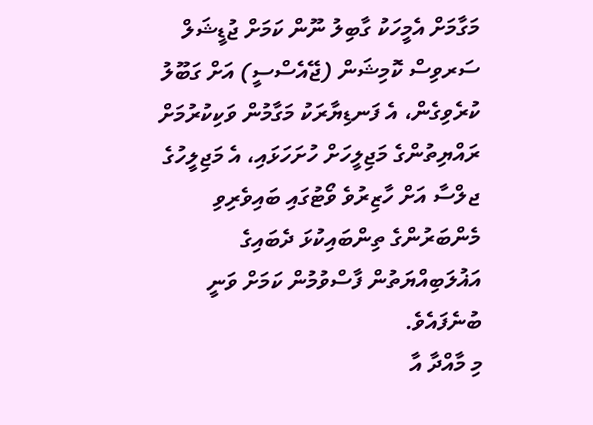މަގާމަށް އެމީހަކު ގާބިލު ނޫން ކަމަށް ޖުޑީޝަލް ސަރވިސް ކޮމިޝަން (ޖޭއެސްސީ) އަށް ގަބޫލު ކުރެވިގެން، އެ ފަނޑިޔާރަކު މަގާމުން ވަކިކުރުމަށް ރައްޔިތުންގެ މަޖިލީހަށް ހުށަހަޅައި، އެ މަޖިލީހުގެ ޖލްސާ އަށް ހާޒިރުވެ ވޯޓުގައި ބައިވެރިވި މެންބަރުންގެ ތިންބައިކުޅަ ދެބައިގެ އަޣުލަބިއްޔަތުން ފާސްވުމުން ކަމަށް ވަނީ ބުނެފައެވެ.
މި މާއްދާ އާ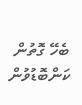ބެހޭ ގޮތުން ކަންބޮޑުވުން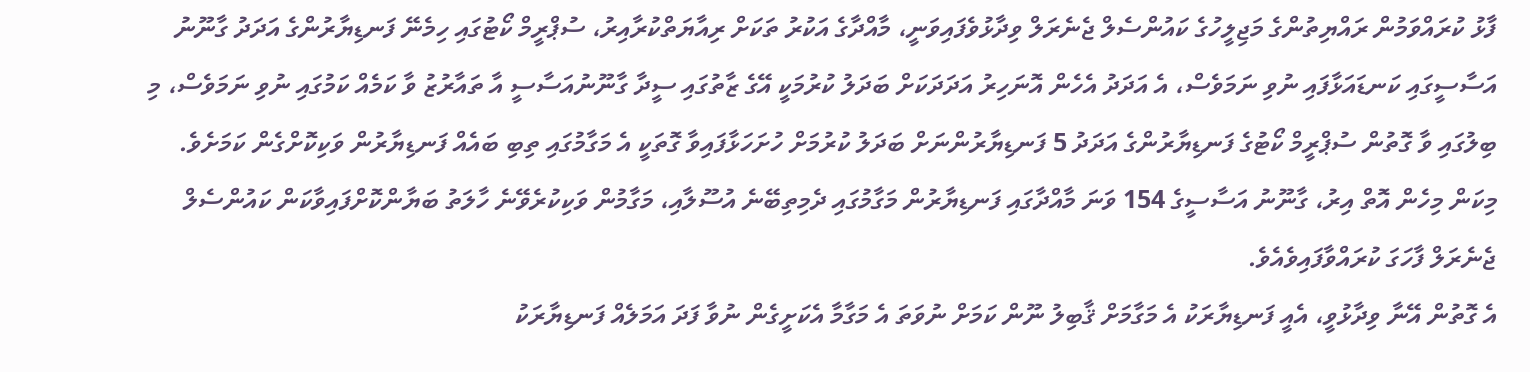ފާޅު ކުރައްވަމުން ރައްޔިތުންގެ މަޖިލީހުގެ ކައުންސެލް ޖެނެރަލް ވިދާޅުވެފައިވަނީ، މާއްދާގެ އަކުރު ތަކަށް ރިއާޔަތްކުރާއިރު، ސުޕްރީމް ކޯޓުގައި ހިމެނޭ ފަނޑިޔާރުންގެ އަދަދު ގާނޫނު އަސާސީގައި ކަނޑައަޅާފައި ނުވި ނަމަވެސް، އެ އަދަދު އެހެން އޮނަހިރު އަދަދަކަށް ބަދަލު ކުރުމަކީ އޭގެ ޒާތުގައި ސީދާ ގާނޫނުއަސާސީ އާ ތައާރުޒު ވާ ކަމެއް ކަމުގައި ނުވި ނަމަވެސް، މި ބިލުގައި ވާ ގޮތުން ސުޕްރީމް ކޯޓުގެ ފަނޑިޔާރުންގެ އަދަދު 5 ފަނޑިޔާރުންނަށް ބަދަލު ކުރުމަށް ހުށަހަޅާފައިވާ ގޮތަކީ އެ މަގާމުގައި ތިބި ބައެއް ފަނޑިޔާރުން ވަކިކޮށްގެން ކަމަށެވެ.
މިކަން މިހެން އޮތް އިރު، ގާނޫނު އަސާސީގެ 154 ވަނަ މާއްދާގައި ފަނޑިޔާރުން މަގާމުގައި ދެމިތިބޭނެ އުސޫލާއި، މަގާމުން ވަކިކުރެވޭނެ ހާލަތު ބަޔާންކޮށްފައިވާކަން ކައުންސެލް ޖެނެރަލް ފާހަގަ ކުރައްވާފައިވެއެވެ.
އެ ގޮތުން އޭނާ ވިދާޅުވީ، އެއީ ފަނޑިޔާރަކު އެ މަގާމަށް ޤާބިލު ނޫން ކަމަށް ނުވަތަ އެ މަގާމާ އެކަށީގެން ނުވާ ފަދަ އަމަލެއް ފަނޑިޔާރަކު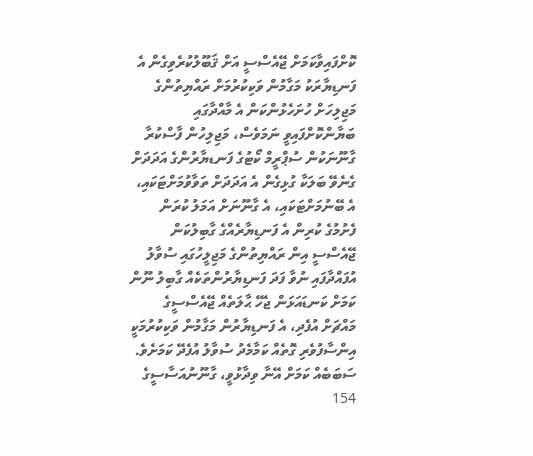ކޮށްފައިވާކަމަށް ޖޭއެސްސީ އަށް ޤަބޫލުކުރެވިގެން އެ ފަނޑިޔާރަކު މަގާމުން ވަކިކުރުމަށް ރައްޔިތުންގެ މަޖިލިހަށް ހުށަހެޅުންކަން އެ މާއްދާގައި ބަޔާންކޮށްފައިވީ ނަމަވެސް، މަޖިލިހުން ފާސްކުރާ ގާނޫނަކުން ސުޕްރީމް ކޯޓުގެ ފަނޑޔާރުންގެ އަދަދަށް ގެނެވޭ ބަލަކާ ގުޅިގެން އެ އަދަދަށް ތަވާވުމަށްޓަކައި، އެ ބޭނުމަށްޓަކައި، އެ ގާނޫނަށް އަމަލު ކުރަން ފެށުމުގެ ކުރިން އެ ފަނޑިޔާރެއްގެ ގާބިލުކަން ޖޭއެސްސީ އިން ރައްޔިތުންގެ މަޖިލީހުގައި ސުވާލު އުފައްދާފައި ނުވާ ފަދަ ފަނޑިޔާރުންތަކެއް ގާބިލު ނޫން ކަމަށް ކަނޑައަޅަން ޖެހޭ ޙާލަތެއް ޖޭއެސްސީގެ މައްޗަށް އުފެދި، އެ ފަނޑިޔާރުން މަގާމުން ވަކިކުރުމަކީ އިންސާފުވެރި ގޮތެއް ކަމާމެދު ސުވާލު އުފެދޭ ކަމަށެވެ.
ސަބަބެއް ކަމަށް އޭނާ ވިދާޅުވީ، ގާނޫނުއަސާސީގެ 154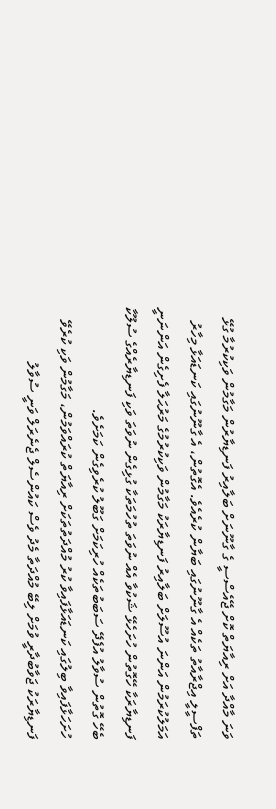ވަނަ މާއްދާ އަށް ރިއާޔަތް ކޮށް ޖޭއެސްސީ ގެ ގާނޫނަށް ބަލާއިރު ފަނޑިޔާރުން މަގާމުން ވަކިކުރުމާ ގުޅޭ ތަފްސީލީ އިޖްރާއާތު ތަކެއް އެ ގާނޫނުގައި ބަޔާން ކުރެއެވެ. އެގޮތުން، އެ ގާނޫނުގައި ކަނޑައަޅާ މިހާރު އަމަލުކުރަމުން އަންނަ އުސޫލަށް ބަލާއިރު ފަނޑިޔާރަކު މަގާމުން ވަކިކުރުމުގެ މަރުޙަލާ ފެށިގެން އަންނަނީ ފަނޑިޔާރަކާ ހޭގޮތުން ހުށަހެޅޭ ޝަކުވާ އެއް ނުވަތަ ތުހުމަތަކާ ގުޅިގެން ނުވަތަ ވަކި ފަނޑިޔާރެއްގެ ސުލޫކާ ބެހޭ ގޮތުން ސުވާލު އުފެދޭ ސަބަބުތަކެއް ހުރިކަމަށް ގަބޫލު ކުރެވިގެން ކަމަށެވެ.
ހުށަހަޅާފައިވާ ބިލުގައި ކަނޑައަޅާފައިވާ ކުރު މުއްދަތުތަކަށް ރިއާޔަތް ކުރައްވަމުން، މަގާމުން ވަކި ކުރެވޭ ފަނޑިޔާރަކު ޖަވާބުދާރީ ވުމަށް ލިބޭ މުއްދަތާ މެދު ވެސް ކައުންސެލް ޖެނެރަލް ވަނީ ސުވާލު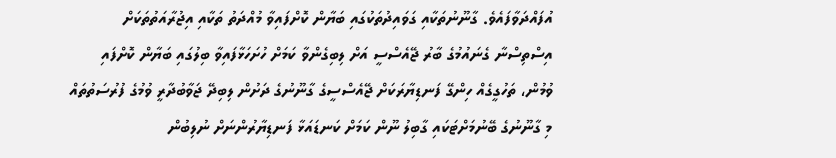އުފައްދަވާފައެވެ. ގާނޫނުތަކާއި ގަވައިދުތަކުގައި ބަޔާން ކޮށްފައިވާ މުއްދަތު ތަކާއި އިޖުރާއަތުތަކަށް އިސްތިސްނާ ގެނައުމުގެ ބާރު ޖޭއެސްސީ އަށް ލިބިގެންވާ ކަމަށް ހުށަހަޅާފައިވާ ބިލުގައި ބަޔާން ކޮށްފައި ވުމުން، ތަހުގީގެއް ހިންގޭ ފަނޑިޔާރަކަށް ޖޭއެސްސީގެ ގާނޫނުގެ ދަށުން ލިބިދޭ ޖަވާބުދާރީ ވުމުގެ ފުރުސަތުތައް މި ގާނޫނުގެ ބޭނުމަށްޓަކައި ގާބިލު ނޫން ކަމަށް ކަނޑައަޅާ ފަނޑިޔާރުންނަށް ނުލިބުން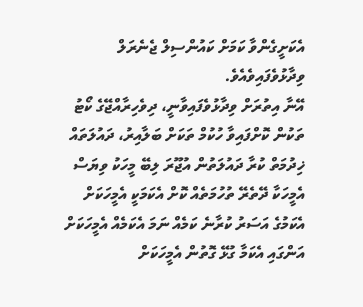އެކަށީގެންވާ ކަމަށް ކައުންސިލް ޖެނެރަލް ވިދާޅުވެފައިވެއެވެ.
އޭނާ އިތުރަށް ވިދާޅުވެފައިވާނީ، ދިވެހިރާއްޖޭގެ ކޯޓު ތަކުން ކޮށްފައިވާ ހުކުމް ތަކަށް ބަލާއިރު، ދައުލަތައް ޚިދުމަތް ކުރާ ދައުލަތުން އުޖޫރަ ލިބޭ މީހަކު ވިޔަސް އެމީހަކާ ދޭތެރޭ ތުހުމަތެއް ކޮށް އެކަމަކީ އެމީހަކަށް އެކަމުގެ އަސަރު ކުރާނެ ކަމެއް ނަމަ އެކަމެއް އެމީހަކަށް އަންގައި އެކަމާ ގުޅޭ ގޮތުން އެމީހަކަށް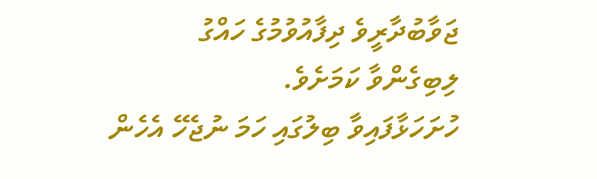ޖަވާބުދާރީވެ ދިފާއުވުމުގެ ހައްގު ލިބިގެންވާ ކަމަށެވެ.
ހުށަހަޅާފައިވާ ބިލުގައި ހަމަ ނުޖެހޭ އެހެން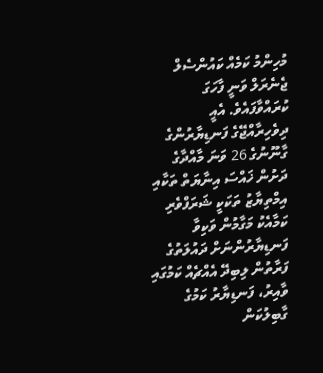މުހިންމު ކަމެއް ކައުންސެލް ޖެނެރަލް ވަނީ ފާހަގަ ކުރައްވާފައެވެ. އެއީ ދިވެހިރާއްޖޭގެ ފަނޑިޔާރުންގެ ގާނޫނުގެ 26 ވަނަ މާއްދާގެ ދަށުން ޚައްސަ އިނާޔަތް ތަކާއި އިމްތިޔާޒު ތަކަކީ ޝަރަފްވެރި ކަމާއެކު މަގާމުން ވަކިވާ ފަނޑިޔާރުންނަށް ދައުލަތުގެ ފަރާތުން ލިބިދޭ އެއްޗެއް ކަމުގައި ވާއިރު، ފަނޑިޔާރު ކަމުގެ ގާބިލުކަން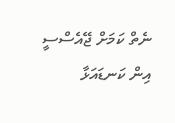ނެތް ކަމަށް ޖޭއެސްސީ އިން ކަނޑައަޅާ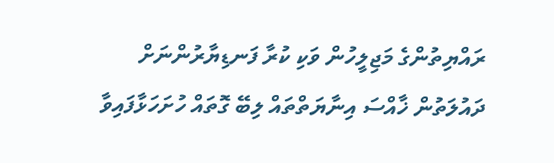ރައްޔިތުންގެ މަޖިލީހުން ވަކި ކުރާ ފަނޑިޔާރުންނަށް ދައުލަތުން ޚާއްސަ އިނާޔަތްތައް ލިބޭ ގޮތައް ހުށަހަޅާފައިވާ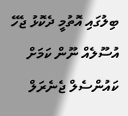ބިލުގައި އޮތުމީ ދެކޮޅު ޖެހޭ އުސޫލެއް ނޫން ކަމަށް ކައުންސެލް ޖެނެރަލް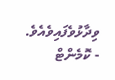ވިދާޅުވެފައިވެއެވެ.
- ކޮމެންޓް